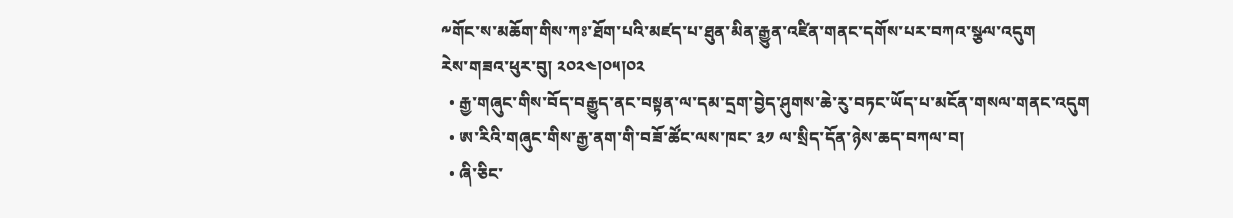༸གོང་ས་མཆོག་གིས་ཀཿ་ཐོག་པའི་མཛད་པ་ཐུན་མིན་རྒྱུན་འཛིན་གནང་དགོས་པར་བཀའ་སྩལ་འདུག
རེས་གཟའ་ཕུར་བུ། ༢༠༢༤།༠༥།༠༢
  • རྒྱ་གཞུང་གིས་བོད་བརྒྱུད་ནང་བསྟན་ལ་དམ་དྲག་བྱེད་ཤུགས་ཆེ་རུ་བཏང་ཡོད་པ་མངོན་གསལ་གནང་འདུག
  • ཨ་རིའི་གཞུང་གིས་རྒྱ་ནག་གི་བཟོ་ཚོང་ལས་ཁང་ ༣༡ ལ་སྲིད་དོན་ཉེས་ཆད་བཀལ་བ།
  • ཞི་ཅིང་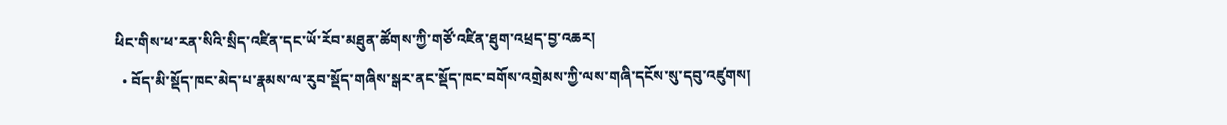ཕིང་གིས་ཕ་རན་སིའི་སྲིད་འཛིན་དང་ཡོ་རོབ་མཐུན་ཚོགས་ཀྱི་གཙོ་འཛིན་ཐུག་འཕྲད་བྱ་འཆར།
  • བོད་མི་སྡོད་ཁང་མེད་པ་རྣམས་ལ་རུབ་སྡོད་གཞིས་སྒར་ནང་སྡོད་ཁང་བགོས་འགྲེམས་ཀྱི་ལས་གཞི་དངོས་སུ་དབུ་འཛུགས།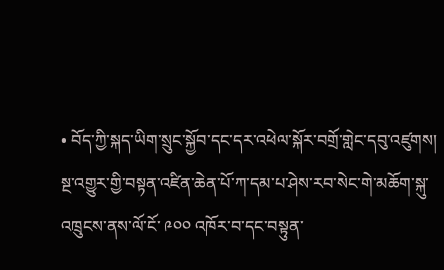• བོད་ཀྱི་སྐད་ཡིག་སྲུང་སྐྱོབ་དང་དར་འཕེལ་སྐོར་བགྲོ་གླེང་དབུ་འཛུགས།
སྔ་འགྱུར་གྱི་བསྟན་འཛིན་ཆེན་པོ་ཀ་དམ་པ་ཤེས་རབ་སེང་གེ་མཆོག་སྐུ་འཁྲུངས་ནས་ལོ་ངོ་ ༩༠༠ འཁོར་བ་དང་བསྟུན་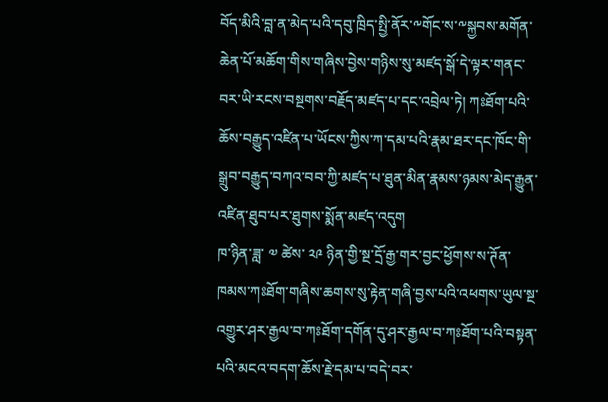བོད་མིའི་བླ་ན་མེད་པའི་དབུ་ཁྲིད་སྤྱི་ནོར་༸གོང་ས་༸སྐྱབས་མགོན་ཆེན་པོ་མཆོག་གིས་གཞིས་བྱེས་གཉིས་སུ་མཛད་སྒོ་དེ་ལྟར་གནང་བར་ཡི་རངས་བསྔགས་བརྗོད་མཛད་པ་དང་འབྲེལ་ཏེ། ཀཿཐོག་པའི་ཆོས་བརྒྱུད་འཛིན་པ་ཡོངས་ཀྱིས་ཀ་དམ་པའི་རྣམ་ཐར་དང་ཁོང་གི་སྒྲུབ་བརྒྱུད་བཀའ་བབ་ཀྱི་མཛད་པ་ཐུན་མིན་རྣམས་ཉམས་མེད་རྒྱུན་འཛིན་ཐུབ་པར་ཐུགས་སྨོན་མཛད་འདུག
ཁ་ཉིན་ཟླ་ ༧ ཚེས་ ༢༩ ཉིན་གྱི་སྔ་དྲོ་རྒྱ་གར་བྱང་ཕྱོགས་ས་ཊོན་ཁམས་ཀཿཐོག་གཞིས་ཆགས་སུ་རྟེན་གཞི་བྱས་པའི་འཕགས་ཡུལ་སྔ་འགྱུར་ཤར་རྒྱལ་བ་ཀཿཐོག་དགོན་དུ་ཤར་རྒྱལ་བ་ཀཿཐོག་པའི་བསྟན་པའི་མངའ་བདག་ཆོས་རྗེ་དམ་པ་བདེ་བར་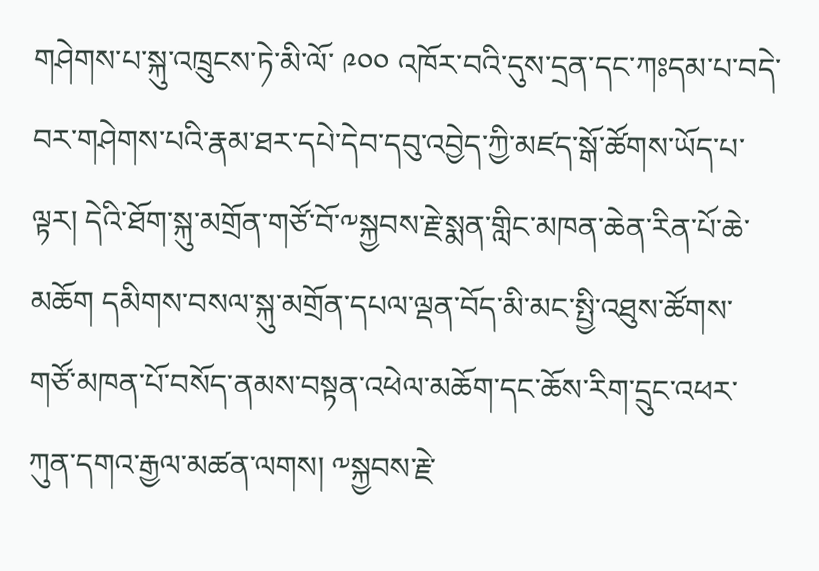གཤེགས་པ་སྐུ་འཁྲུངས་ཏེ་མི་ལོ་ ༩༠༠ འཁོར་བའི་དུས་དྲན་དང་ཀཿདམ་པ་བདེ་བར་གཤེགས་པའི་རྣམ་ཐར་དཔེ་དེབ་དབུ་འབྱེད་ཀྱི་མཛད་སྒོ་ཚོགས་ཡོད་པ་ལྟར། དེའི་ཐོག་སྐུ་མགྲོན་གཙོ་བོ་༸སྐྱབས་རྗེ་སྨན་གླིང་མཁན་ཆེན་རིན་པོ་ཆེ་མཆོག དམིགས་བསལ་སྐུ་མགྲོན་དཔལ་ལྡན་བོད་མི་མང་སྤྱི་འཐུས་ཚོགས་གཙོ་མཁན་པོ་བསོད་ནམས་བསྟན་འཕེལ་མཆོག་དང་ཆོས་རིག་དྲུང་འཕར་ཀུན་དགའ་རྒྱལ་མཚན་ལགས། ༸སྐྱབས་རྗེ་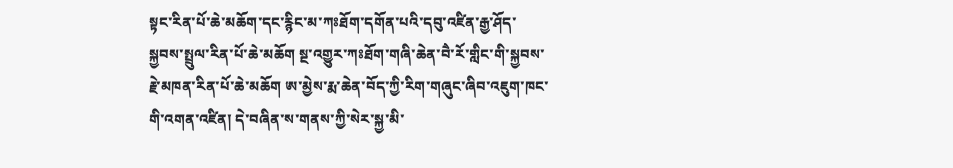སྟང་རིན་པོ་ཆེ་མཆོག་དང་རྙིང་མ་ཀཿཐོག་དགོན་པའི་དབུ་འཛིན་རྒྱ་ཤོད་སྐྱབས་སྤྲུལ་རིན་པོ་ཆེ་མཆོག སྔ་འགྱུར་ཀཿཐོག་གཞི་ཆེན་བཻ་རོ་གླིང་གི་སྐྱབས་རྗེ་མཁན་རིན་པོ་ཆེ་མཆོག ཨ་མྱེས་རྨ་ཆེན་བོད་ཀྱི་རིག་གཞུང་ཞིབ་འཇུག་ཁང་གི་འགན་འཛིན། དེ་བཞིན་ས་གནས་ཀྱི་སེར་སྐྱ་མི་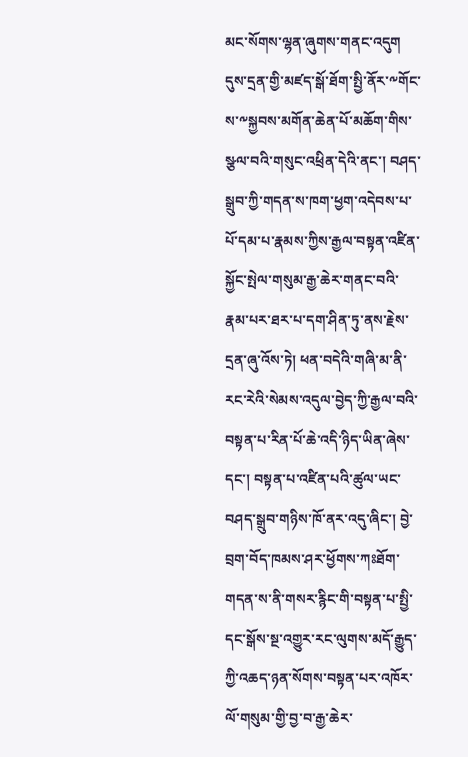མང་སོགས་ལྷན་ཞུགས་གནང་འདུག
དུས་དྲན་གྱི་མཛད་སྒོ་ཐོག་སྤྱི་ནོར་༸གོང་ས་༸སྐྱབས་མགོན་ཆེན་པོ་མཆོག་གིས་སྩལ་བའི་གསུང་འཕྲིན་དེའི་ནང་། བཤད་སྒྲུབ་ཀྱི་གདན་ས་ཁག་ཕྱག་འདེབས་པ་པོ་དམ་པ་རྣམས་ཀྱིས་རྒྱལ་བསྟན་འཛིན་སྐྱོང་སྤེལ་གསུམ་རྒྱ་ཆེར་གནང་བའི་རྣམ་པར་ཐར་པ་དག་ཤིན་ཏུ་ནས་རྗེས་དྲན་ཞུ་འོས་ཏེ། ཕན་བདེའི་གཞི་མ་ནི་རང་རེའི་སེམས་འདུལ་བྱེད་ཀྱི་རྒྱལ་བའི་བསྟན་པ་རིན་པོ་ཆེ་འདི་ཉིད་ཡིན་ཞེས་དང་། བསྟན་པ་འཛིན་པའི་ཚུལ་ཡང་བཤད་སྒྲུབ་གཉིས་ཁོ་ནར་འདུ་ཞིང་། བྱེ་བྲག་བོད་ཁམས་ཤར་ཕྱོགས་ཀཿཐོག་གདན་ས་ནི་གསར་རྙིང་གི་བསྟན་པ་སྤྱི་དང་སྒོས་སྔ་འགྱུར་རང་ལུགས་མདོ་རྒྱུད་ཀྱི་འཆད་ཉན་སོགས་བསྟན་པར་འཁོར་ལོ་གསུམ་གྱི་བྱ་བ་རྒྱ་ཆེར་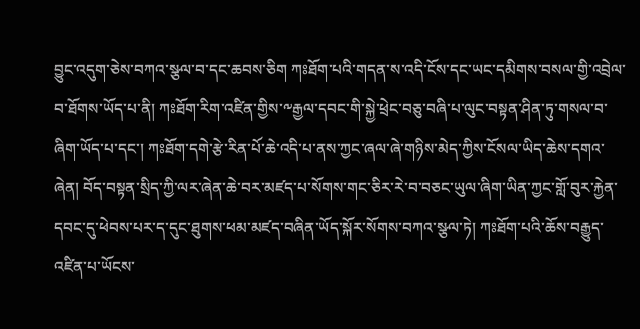བྱུང་འདུག་ཅེས་བཀའ་སྩལ་བ་དང་ཆབས་ཅིག ཀཿཐོག་པའི་གདན་ས་འདི་ངོས་དང་ཡང་དམིགས་བསལ་གྱི་འབྲེལ་བ་ཐོགས་ཡོད་པ་ནི། ཀཿཐོག་རིག་འཛིན་གྱིས་༸རྒྱལ་དབང་གི་སྐྱེ་ཕྲེང་བཅུ་བཞི་པ་ལུང་བསྟན་ཤིན་ཏུ་གསལ་བ་ཞིག་ཡོད་པ་དང་། ཀཿཐོག་དགེ་རྩེ་རིན་པོ་ཆེ་འདི་པ་ནས་ཀྱང་ཞལ་ཞེ་གཉིས་མེད་ཀྱིས་ངོསལ་ཡིད་ཆེས་དགའ་ཞེན། བོད་བསྟན་སྲིད་ཀྱི་ལར་ཞེན་ཆེ་བར་མཛད་པ་སོགས་གང་ཅིར་རེ་བ་བཅང་ཡུལ་ཞིག་ཡིན་ཀྱང་གློ་བུར་རྐྱེན་དབང་དུ་ཕེབས་པར་ད་དུང་ཐུགས་ཕམ་མཛད་བཞིན་ཡོད་སྐོར་སོགས་བཀའ་སྩལ་ཏེ། ཀཿཐོག་པའི་ཆོས་བརྒྱུད་འཛིན་པ་ཡོངས་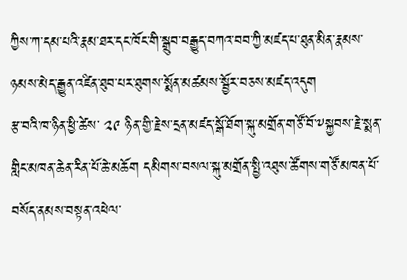ཀྱིས་ཀ་དམ་པའི་རྣམ་ཐར་དང་ཁོང་གི་སྒྲུབ་བརྒྱུད་བཀའ་བབ་ཀྱི་མཛད་པ་ཐུན་མིན་རྣམས་ཉམས་མེད་རྒྱུན་འཛིན་ཐུབ་པར་ཐུགས་སྨོན་མཚམས་སྦྱོར་བཅས་མཛད་འདུག
རྩ་བའི་ཁ་ཉིན་ཕྱི་ཚེས་ ༢༩ ཉིན་གྱི་རྗེས་དྲན་མཛད་སྒོ་ཐོག་སྐུ་མགྲོན་གཙོ་བོ་༸སྐྱབས་རྗེ་སྨན་གླིང་མཁན་ཆེན་རིན་པོ་ཆེ་མཆོག དམིགས་བསལ་སྐུ་མགྲོན་སྤྱི་འཐུས་ཚོགས་གཙོ་མཁན་པོ་བསོད་ནམས་བསྟན་འཕེལ་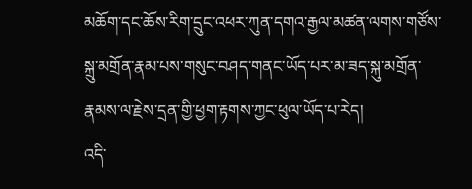མཆོག་དང་ཆོས་རིག་དྲུང་འཕར་ཀུན་དགའ་རྒྱལ་མཚན་ལགས་གཙོས་སྐྲུ་མགྲོན་རྣམ་པས་གསུང་བཤད་གནང་ཡོད་པར་མ་ཟད་སྐུ་མགྲོན་རྣམས་ལ་རྗེས་དྲན་གྱི་ཕྱག་རྟགས་ཀྱང་ཕུལ་ཡོད་པ་རེད།
འདི་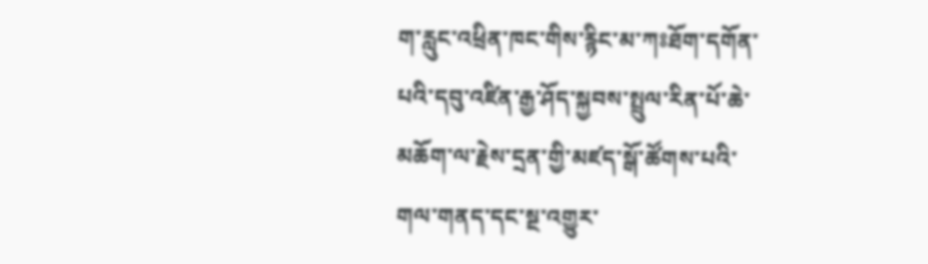ག་རླུང་འཕྲིན་ཁང་གིས་རྙིང་མ་ཀཿཐོག་དགོན་པའི་དབུ་འཛིན་རྒྱ་ཤོད་སྐྱབས་སྤྲུལ་རིན་པོ་ཆེ་མཆོག་ལ་རྗེས་དྲན་གྱི་མཛད་སྒོ་ཚོགས་པའི་གལ་གནད་དང་སྔ་འགྱུར་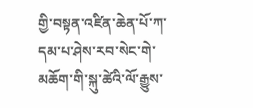གྱི་བསྟན་འཛིན་ཆེན་པོ་ཀ་དམ་པ་ཤེས་རབ་སེང་གེ་མཆོག་གི་སྐུ་ཚེའི་ལོ་རྒྱུས་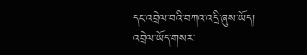དང་འབྲེལ་བའི་བཀའ་འདྲི་ཞུས་ཡོད།
འབྲེལ་ཡོད་གསར་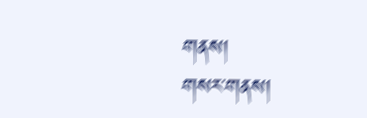གནས།
གསར་གནས།